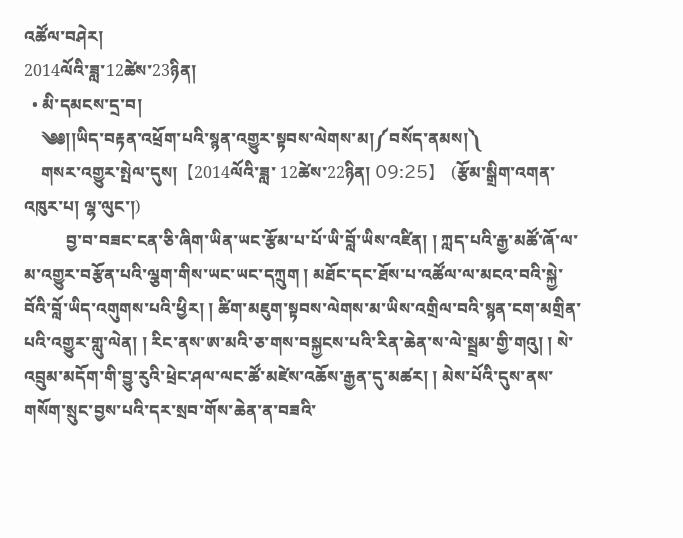འཚོལ་བཤེར།
2014ལོའི་ཟླ་12ཚེས་23ཉིན།
  • མི་དམངས་དྲ་བ།
    ༄༅།།ཡིད་བརྟན་འཕྲོག་པའི་སྙན་འགྱུར་སྟབས་ལེགས་མ།༼བསོད་ནམས།༽
    གསར་འགྱུར་སྤེལ་དུས།  【2014ལོའི་ཟླ་ 12ཚེས་22ཉིན། 09:25】   (རྩོམ་སྒྲིག་འགན་འཁུར་པ། ལྷ་ལུང་།)
          བྱ་བ་བཟང་ངན་ཅི་ཞིག་ཡིན་ཡང་རྩོམ་པ་པོ་ཡི་བློ་ཡིས་འཛིན། ། ཀླད་པའི་རྒྱ་མཚོ་ཞོ་ལ་མ་འགྱུར་བརྩོན་པའི་ལྕག་གིས་ཡང་ཡང་དཀྲུག ། མཐོང་དང་ཐོས་པ་འཚོལ་ལ་མངའ་བའི་སྐྱེ་བོའི་བློ་ཡིད་འགུགས་པའི་ཕྱིར། ། ཚིག་མཇུག་སྟབས་ལེགས་མ་ཡིས་འགྲིལ་བའི་སྙན་ངག་མགྲིན་པའི་འགྱུར་གླུ་ལེན། ། རིང་ནས་ཨ་མའི་ཅ་གས་བསྐྱངས་པའི་རིན་ཆེན་ས་ལེ་སྦྲམ་གྱི་གའུ། ། སེ་འབྲུམ་མདོག་གི་བྱུ་རུའི་ཕྲེང་ཤལ་ལང་ཚོ་མཛེས་འཆོས་རྒྱན་དུ་མཚར། ། མེས་པོའི་དུས་ནས་གསོག་སྲུང་བྱས་པའི་དར་སྲབ་གོས་ཆེན་ན་བཟའི་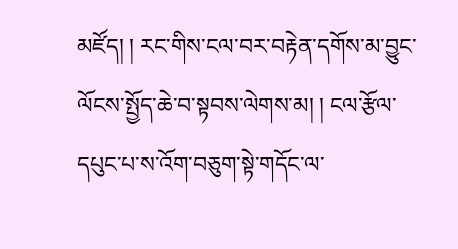མཛོད། ། རང་གིས་ངལ་བར་བརྟེན་དགོས་མ་བྱུང་ལོངས་སྤྱོད་ཆེ་བ་སྟབས་ལེགས་མ། ། ངལ་རྩོལ་དཔུང་པ་ས་འོག་བཅུག་སྟེ་གདོང་ལ་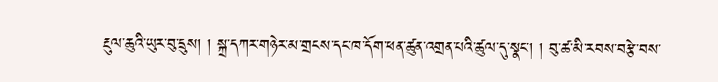རྔུལ་ཆུའི་ཡུར་བུ་དྲུས། ། སྐྲ་དཀར་གཉེར་མ་གྲངས་དང་ཁ་དོག་ཕན་ཚུན་འགྲན་པའི་ཚུལ་དུ་སྣང་། ། བུ་ཚ་མི་རབས་བརྩེ་བས་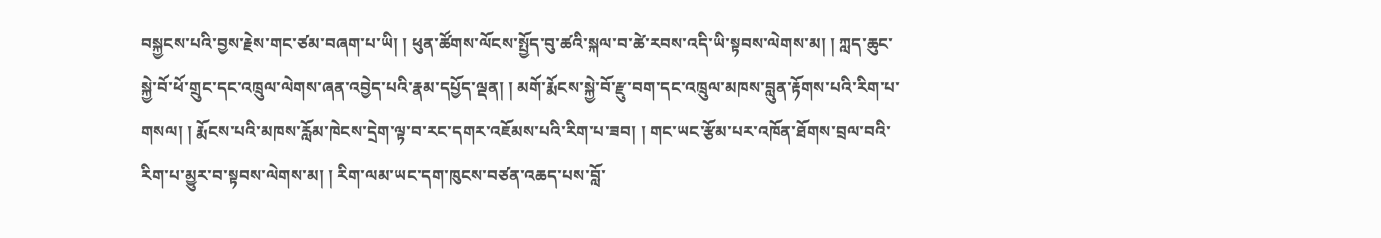བསྐྱངས་པའི་བྱས་རྗེས་གང་ཙམ་བཞག་པ་ཡི། ། ཕུན་ཚོགས་ལོངས་སྤྱོད་བུ་ཚའི་སྐལ་བ་ཚེ་རབས་འདི་ཡི་སྟབས་ལེགས་མ། ། ཀླད་ཆུང་སྐྱེ་བོ་ཕོ་གྲུང་དང་འཁྲུལ་ལེགས་ཞན་འབྱེད་པའི་རྣམ་དཔྱོད་ལྡན། ། མགོ་རྨོངས་སྐྱེ་བོ་རྫུ་བག་དང་འཁྲུལ་མཁས་བླུན་རྟོགས་པའི་རིག་པ་གསལ། ། རྨོངས་པའི་མཁས་རློམ་ཁེངས་དྲེག་ལྟ་བ་རང་དགར་འཇོམས་པའི་རིག་པ་ཟབ། ། གང་ཡང་རྩོམ་པར་འཁོན་ཐོགས་བྲལ་བའི་རིག་པ་མྱུར་བ་སྟབས་ལེགས་མ། ། རིག་ལམ་ཡང་དག་ཁུངས་བཙན་འཆད་པས་བློ་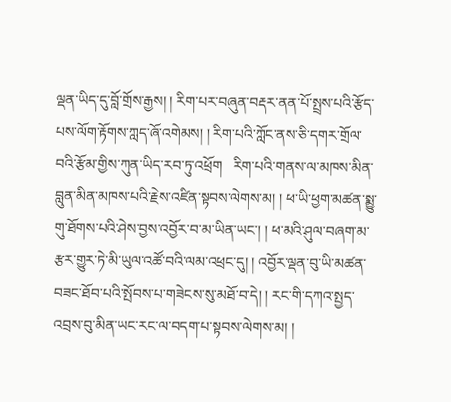ལྡན་ཡིད་དུ་བློ་གྲོས་རྒྱས། ། རིག་པར་བཞུན་བརྡར་ནན་པོ་སྤྲས་པའི་རྩོད་པས་ལོག་རྟོགས་ཀླད་ཞོ་འགེམས། ། རིག་པའི་ཀློང་ནས་ཅི་དགར་གྲོལ་བའི་རྩོམ་གྱིས་ཀུན་ཡིད་རབ་ཏུ་འཕྲོག   རིག་པའི་གནས་ལ་མཁས་མིན་བླུན་མིན་མཁས་པའི་རྗེས་འཛིན་སྟབས་ལེགས་མ། ། ཕ་ཡི་ཕྱག་མཚན་སྨྱུ་གུ་ཐོགས་པའི་ཤེས་བྱས་འབྱོར་བ་མ་ཡིན་ཡང་། ། ཕ་མའི་ཤུལ་བཞག་མ་རྩར་གྱུར་ཏེ་མི་ཡུལ་འཚོ་བའི་ལམ་འཕྲང་དུ། ། འབྱོར་ལྡན་བུ་ཡི་མཚན་བཟང་ཐོབ་པའི་སྤོབས་པ་གཟེངས་སུ་མཐོ་བ་དེ། ། རང་གི་དཀའ་སྤྱད་འབྲས་བུ་མིན་ཡང་རང་ལ་བདག་པ་སྟབས་ལེགས་མ། །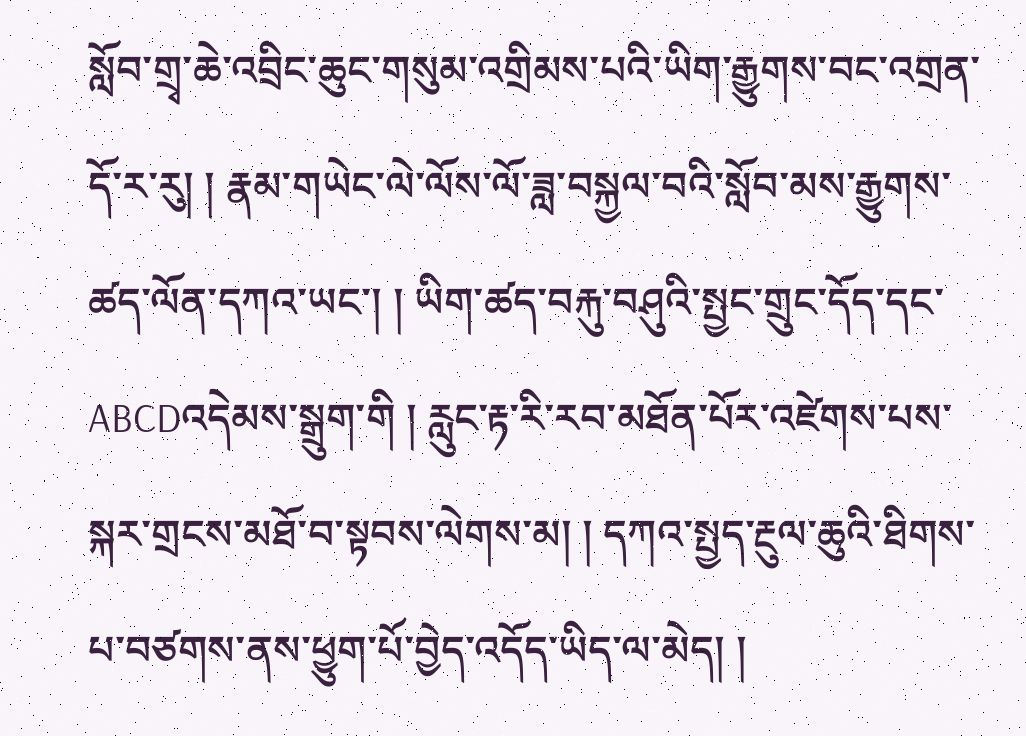སློབ་གྲྭ་ཆེ་འབྲིང་ཆུང་གསུམ་འགྲིམས་པའི་ཡིག་རྒྱུགས་བང་འགྲན་དོ་ར་རུ། ། རྣམ་གཡེང་ལེ་ལོས་ལོ་ཟླ་བསྐྱལ་བའི་སློབ་མས་རྒྱུགས་ཚད་ལོན་དཀའ་ཡང་། ། ཡིག་ཚད་བརྐུ་བཤུའི་སྤྱང་གྲུང་དོད་དང་ABCDའདེམས་སྒྲུག་གི ། རླུང་རྟ་རི་རབ་མཐོན་པོར་འཛེགས་པས་སྐར་གྲངས་མཐོ་བ་སྟབས་ལེགས་མ། ། དཀའ་སྤྱད་རྔུལ་ཆུའི་ཐིགས་པ་བཙགས་ནས་ཕྱུག་པོ་བྱེད་འདོད་ཡིད་ལ་མེད། །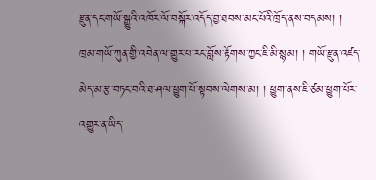རྫུན་དང་གཡོ་སྒྱུའི་འཁོར་ལོ་བསྐོར་འདོད་བྱ་ཐབས་མང་པོའི་ཁྲོད་ནས་བདམས། ། ཁྲམ་གཡོ་ཀུན་གྱི་འབེན་ལ་གྱུར་པ་རང་བློས་རྟོགས་ཀྱང་ཇི་མི་སྙམ། ། གཡོ་རྫུན་འཛད་མེད་མ་རྩ་བཏང་བའི་ཐ་ཤལ་ཕྱུག་པོ་སྟབས་ལེགས་མ། ། ཕྱུག་ནས་ཇི་ཙམ་ཕྱུག་པོར་འགྱུར་ན་ཡིད་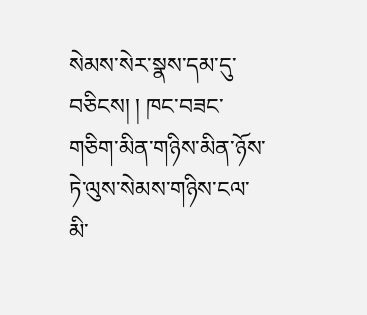སེམས་སེར་སྣས་དམ་དུ་བཅིངས། ། ཁང་བཟང་གཅིག་མིན་གཉིས་མིན་ཉོས་ཏེ་ལུས་སེམས་གཉིས་ངལ་མི་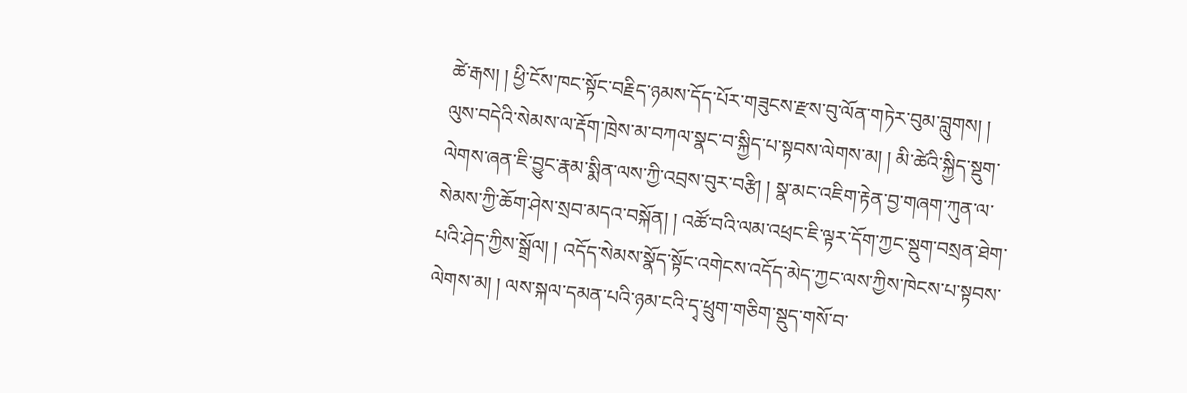ཚེ་རྒས། ། ཕྱི་ངོས་ཁང་སྟོང་བརྗིད་ཉམས་དོད་པོར་གཟུངས་རྫས་བུ་ལོན་གཏེར་བུམ་བླུགས། ། ལུས་བདེའི་སེམས་ལ་རྡོག་ཁྲེས་མ་བཀལ་སྣང་བ་སྐྱིད་པ་སྟབས་ལེགས་མ། ། མི་ཚེའི་སྐྱིད་སྡུག་ལེགས་ཞན་ཇི་བྱུང་རྣམ་སྨིན་ལས་ཀྱི་འབྲས་བུར་བརྩི། ། སྣ་མང་འཇིག་རྟེན་བྱ་གཞག་ཀུན་ལ་སེམས་ཀྱི་ཆོག་ཤེས་སྲབ་མདའ་བསྐོན། ། འཚོ་བའི་ལམ་འཕྲང་ཇི་ལྟར་དོག་ཀྱང་སྡུག་བསྲན་ཐེག་པའི་ཤེད་ཀྱིས་སྒྲོལ། ། འདོད་སེམས་སྣོད་སྟོང་འགེངས་འདོད་མེད་ཀྱང་ལས་ཀྱིས་ཁེངས་པ་སྟབས་ལེགས་མ། ། ལས་སྐལ་དམན་པའི་ཉམ་ངའི་དྭ་ཕྲུག་གཅིག་སྡུད་གསོ་བ་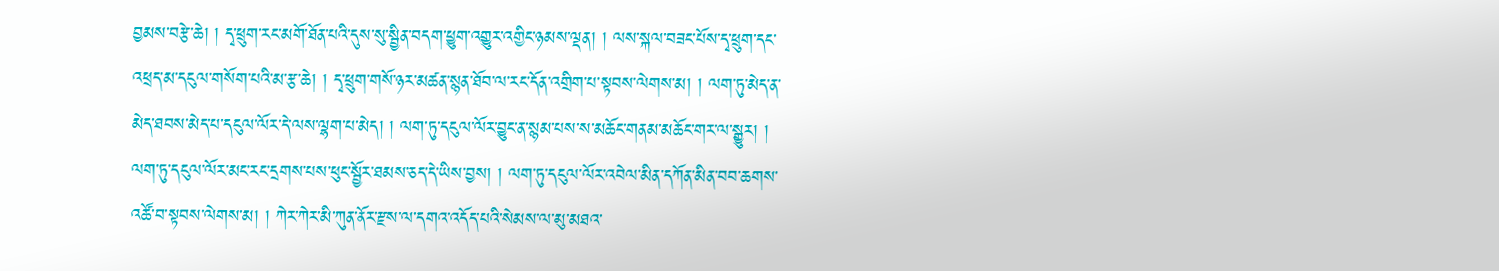བྱམས་བརྩེ་ཆེ། ། དྭ་ཕྲུག་རང་མགོ་ཐོན་པའི་དུས་སུ་སྦྱིན་བདག་ཕྱུག་འགྱུར་འགྱིང་ཉམས་ལྡན། ། ལས་སྐལ་བཟང་པོས་དྭ་ཕྲུག་དང་འཕྲད་མ་དངུལ་གསོག་པའི་མ་རྩ་ཆེ། ། དྭ་ཕྲུག་གསོ་ཉར་མཚན་སྙན་ཐོབ་ལ་རང་དོན་འགྲིག་པ་སྟབས་ལེགས་མ། ། ལག་ཏུ་མེད་ན་མེད་ཐབས་མེད་པ་དངུལ་ལོར་དེ་ལས་ལྷག་པ་མེད། ། ལག་ཏུ་དངུལ་ལོར་བྱུང་ན་སྙམ་པས་ས་མཆོང་གནམ་མཆོང་གར་ལ་སྒྱུར། ། ལག་ཏུ་དངུལ་ལོར་མང་རང་དྲགས་པས་ཕུང་སྦྱོར་ཐམས་ཅད་དེ་ཡིས་བྱས། ། ལག་ཏུ་དངུལ་ལོར་འབེལ་མིན་དཀོན་མིན་བབ་ཆགས་འཚོ་བ་སྟབས་ལེགས་མ། ། ཀེར་ཀེར་མི་ཀུན་ནོར་རྫས་ལ་དགའ་འདོད་པའི་སེམས་ལ་མུ་མཐའ་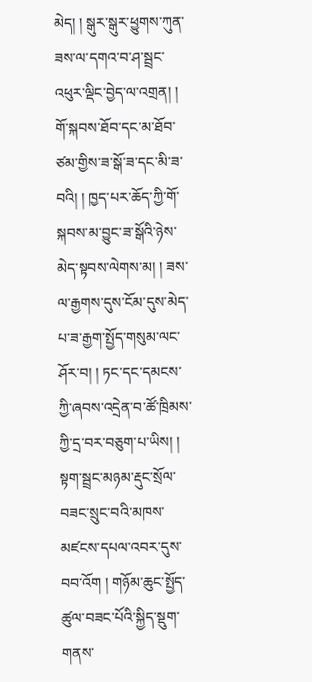མེད། ། སྒུར་སྒུར་ཕྱུགས་ཀུན་ཟས་ལ་དགའ་བ་ཤ་སྦྲང་འཕུར་ལྡིང་བྱེད་ལ་འགྲན། ། གོ་སྐབས་ཐོབ་དང་མ་ཐོབ་ཙམ་གྱིས་ཟ་སྒོ་ཟ་དང་མི་ཟ་བའི། ། ཁྱད་པར་ཆོད་ཀྱི་གོ་སྐབས་མ་བྱུང་ཟ་སྒོའི་ཉེས་མེད་སྟབས་ལེགས་མ། ། ཟས་ལ་རྒྱགས་དུས་ངོམ་དུས་མེད་པ་ཟ་རྒྱག་སྤྱོད་གསུམ་ལང་ཤོར་བ། ། ཏང་དང་དམངས་ཀྱི་ཞབས་འདྲེན་བ་ཚོ་ཁྲིམས་ཀྱི་དྲ་བར་བཅུག་པ་ཡིས། ། སྟག་སྦྲང་མཉམ་རྡུང་སྲོལ་བཟང་སྲུང་བའི་མཁས་མཛངས་དཔལ་འབར་དུས་བབ་འོག ། གཉོམ་ཆུང་སྤྱོད་ཚུལ་བཟང་པོའི་སྐྱིད་སྡུག་གནས་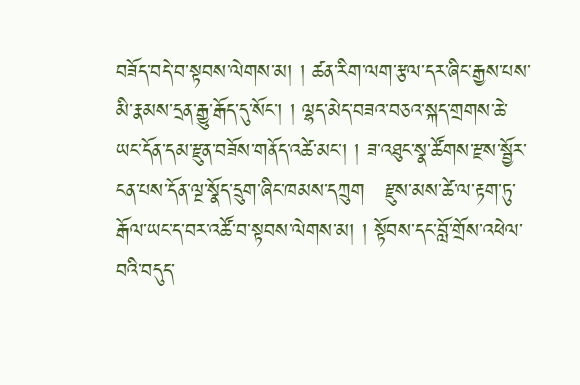བཟོད་བདེ་བ་སྟབས་ལེགས་མ། ། ཚན་རིག་ལག་རྩལ་དར་ཞིང་རྒྱས་པས་མི་རྣམས་དྲན་རྒྱུ་རྒོད་དུ་སོང་། ། ལྷད་མེད་བཟའ་བཅའ་སྐད་གྲགས་ཆེ་ཡང་དོན་དམ་རྫུན་བཟོས་གནོད་འཚེ་མང་། ། ཟ་འཐུང་སྣ་ཚོགས་རྫས་སྦྱོར་ངན་པས་དོན་ལྔ་སྣོད་དྲུག་ཞིང་ཁམས་དཀྲུག   རྫུས་མས་ཚེ་ལ་རྟག་ཏུ་རྒོལ་ཡང་ད་བར་འཚོ་བ་སྟབས་ལེགས་མ། ། སྟོབས་དང་བློ་གྲོས་འཕེལ་བའི་བདུད་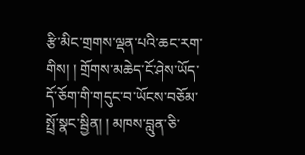རྩི་མིང་གྲགས་ལྡན་པའི་ཆང་རག་གིས། ། གྲོགས་མཆེད་ངོ་ཤེས་ཡོད་དོ་ཅོག་གི་གདུང་བ་ཡོངས་བཅོམ་སྤྲོ་སྣང་སྦྱིན། ། མཁས་བླུན་ཅི་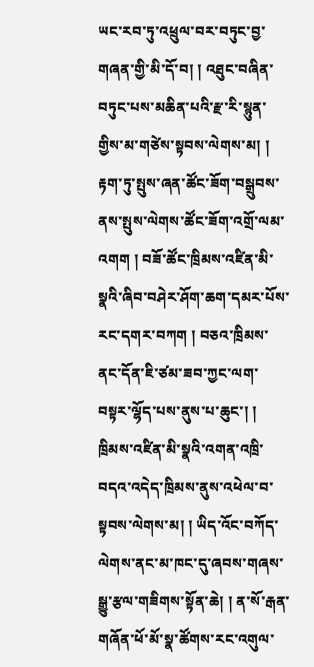ཡང་རབ་ཏུ་འཕྲུལ་བར་བཏུང་བྱ་གཞན་གྱི་མི་དོ་བ། ། འཐུང་བཞིན་བཏུང་པས་མཆིན་པའི་རྫ་རི་སྙུན་གྱིས་མ་གཙེས་སྟབས་ལེགས་མ། ། རྟག་ཏུ་སྤུས་ཞན་ཚོང་ཟོག་བསྒྲུབས་ནས་སྤུས་ལེགས་ཚོང་ཟོག་འགྲོ་ལམ་འགག ། བཟོ་ཚོང་ཁྲིམས་འཛིན་མི་སྣའི་ཞིབ་བཤེར་ཤོག་ཆག་དམར་པོས་རང་དགར་བཀག ། བཅའ་ཁྲིམས་ནང་དོན་ཇི་ཙམ་ཟབ་ཀྱང་ལག་བསྟར་ལྷོད་པས་ནུས་པ་ཆུང་། །  ཁྲིམས་འཛིན་མི་སྣའི་འགན་འཁྲི་བདའ་འདེད་ཁྲིམས་ནུས་འཕེལ་བ་སྟབས་ལེགས་མ། ། ཡིད་འོང་བཀོད་ལེགས་ནང་མ་ཁང་དུ་ཞབས་གཞས་སྒྱུ་རྩལ་གཟིགས་སྟོན་ཆེ། ། ན་སོ་རྒན་གཞོན་ཕོ་མོ་སྣ་ཚོགས་རང་འགུལ་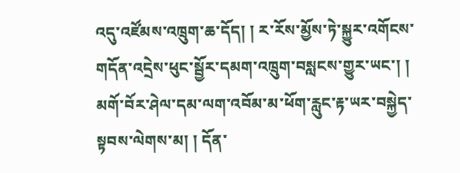འདུ་འཛོམས་འཁྲུག་ཆ་དོད། ། ར་རོས་མྱོས་ཏེ་སྐྱུར་འགོངས་གདོན་འདྲེས་ཕུང་སྦྱོར་དམག་འཁྲུག་བསླངས་གྱུར་ཡང་། ། མགོ་བོར་ཤེལ་དམ་ལག་འབོམ་མ་ཕོག་རླུང་རྟ་ཡར་བསྐྱེད་སྟབས་ལེགས་མ། ། དོན་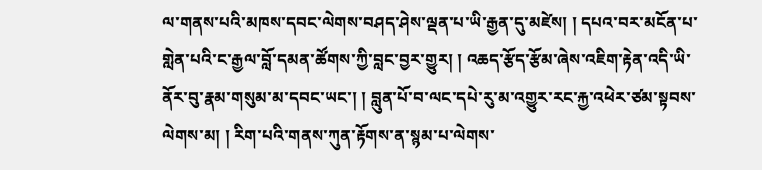ལ་གནས་པའི་མཁས་དབང་ལེགས་བཤད་ཤེས་ལྡན་པ་ཡི་རྒྱན་དུ་མཛེས། ། དཔའ་བར་མངོན་པ་གླེན་པའི་ང་རྒྱལ་བློ་དམན་ཚོགས་ཀྱི་བླང་བྱར་གྱུར། ། འཆད་རྩོད་རྩོམ་ཞེས་འཇིག་རྟེན་འདི་ཡི་ནོར་བུ་རྣམ་གསུམ་མ་དབང་ཡང་། ། བླུན་པོ་བ་ལང་དཔེ་རུ་མ་འགྱུར་རང་རྐྱ་འཕེར་ཙམ་སྟབས་ལེགས་མ། ། རིག་པའི་གནས་ཀུན་རྟོགས་ན་སྙམ་པ་ལེགས་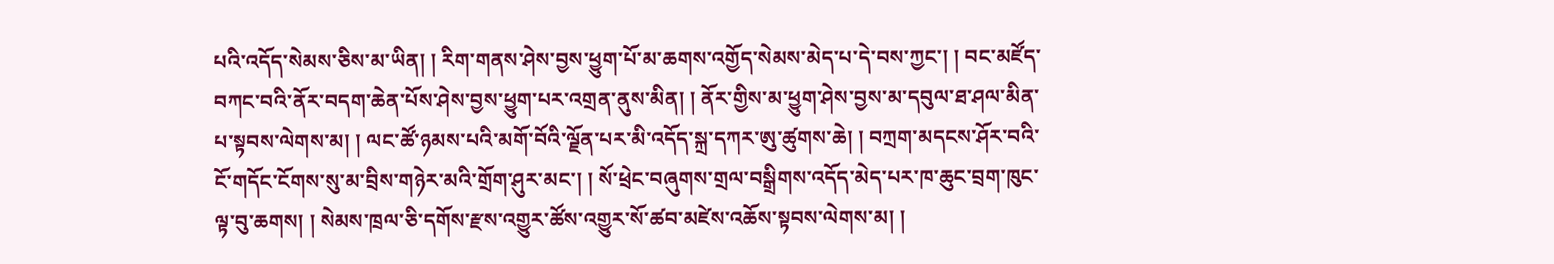པའི་འདོད་སེམས་ཅིས་མ་ཡིན། ། རིག་གནས་ཤེས་བྱས་ཕྱུག་པོ་མ་ཆགས་འགྱོད་སེམས་མེད་པ་དེ་བས་ཀྱང་། ། བང་མཛོད་བཀང་བའི་ནོར་བདག་ཆེན་པོས་ཤེས་བྱས་ཕྱུག་པར་འགྲན་ནུས་མིན། ། ནོར་གྱིས་མ་ཕྱུག་ཤེས་བྱས་མ་དབུལ་ཐ་ཤལ་མིན་པ་སྟབས་ལེགས་མ། ། ལང་ཚོ་ཉམས་པའི་མགོ་བོའི་ལྗོན་པར་མི་འདོད་སྐྲ་དཀར་ཨུ་ཚུགས་ཆེ། ། བཀྲག་མདངས་ཤོར་བའི་ངོ་གདོང་ངོགས་སུ་མ་བྲིས་གཉེར་མའི་གྲོག་ཤུར་མང་། ། སོ་ཕྲེང་བཞུགས་གྲལ་བསྒྲིགས་འདོད་མེད་པར་ཁ་ཆུང་བྲག་ཁུང་ལྟ་བུ་ཆགས། ། སེམས་ཁྲལ་ཅི་དགོས་རྫས་འགྱུར་ཚོས་འགྱུར་སོ་ཚབ་མཛེས་འཆོས་སྟབས་ལེགས་མ། །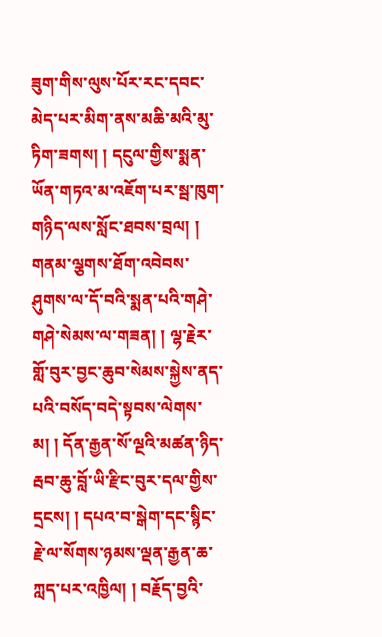ཟུག་གིས་ལུས་པོར་རང་དབང་མེད་པར་མིག་ནས་མཆི་མའི་མུ་ཏིག་ཟགས། ། དངུལ་གྱིས་སྨན་ཡོན་གཏའ་མ་འཇོག་པར་སྦ་ཁུག་གཉིད་ལས་སློང་ཐབས་བྲལ། ། གནམ་ལྕགས་ཐོག་འབེབས་ཤུགས་ལ་དོ་བའི་སྨན་པའི་གཤེ་གཤེ་སེམས་ལ་གཟན། ། ལྷ་རྗེར་གློ་བུར་བྱང་ཆུབ་སེམས་སྐྱེས་ནད་པའི་བསོད་བདེ་སྟབས་ལེགས་མ། ། དོན་རྒྱན་སོ་ལྔའི་མཚན་ཉིད་རྦབ་ཆུ་བློ་ཡི་རྫིང་བུར་དལ་གྱིས་དྲངས། ། དཔའ་བ་སྒེག་དང་སྙིང་རྗེ་ལ་སོགས་ཉམས་ལྡན་རྒྱན་ཆ་ཀླད་པར་འཁྱིལ། ། བརྗོད་བྱའི་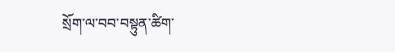སྲོག་ལ་བབ་བསྟུན་ཚིག་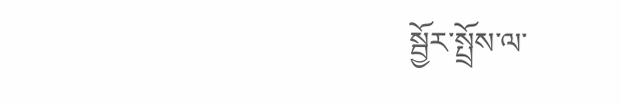སྦྱོར་སྤྲོས་ལ་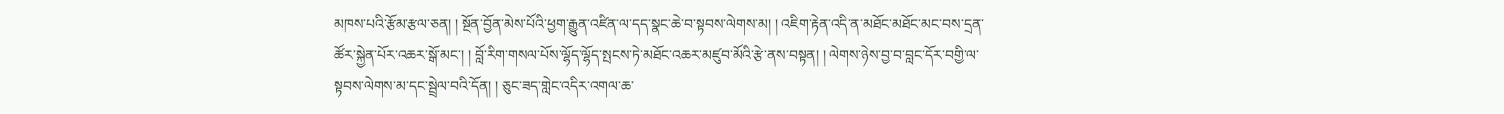མཁས་པའི་རྩོམ་རྩལ་ཅན། ། སྔོན་བྱོན་མེས་པོའི་ཕྱག་རྒྱུན་འཛིན་ལ་དད་སྣང་ཆེ་བ་སྟབས་ལེགས་མ། ། འཇིག་རྟེན་འདི་ན་མཐོང་མཐོང་མང་བས་དྲན་ཚོར་སྐྱེན་པོར་འཆར་སྒོ་མང་། ། བློ་རིག་གསལ་པོས་ལྷོད་ལྷོད་སྤངས་ཏེ་མཐོང་འཆར་མཛུབ་མོའི་རྩེ་ནས་བསྟན། ། ལེགས་ཉེས་བྱ་བ་བླང་དོར་བགྱི་ལ་སྟབས་ལེགས་མ་དང་སྦྲེལ་བའི་དོན། ། ཅུང་ཟད་གླེང་འདིར་འགལ་ཆ་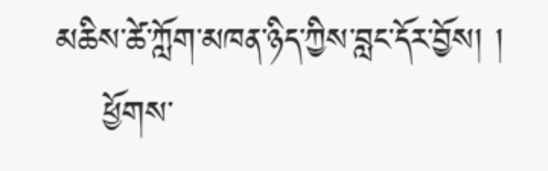མཆིས་ཚེ་ཀློག་མཁན་ཉིད་ཀྱིས་བླང་དོར་བྱོས། །
    ཕྱོགས་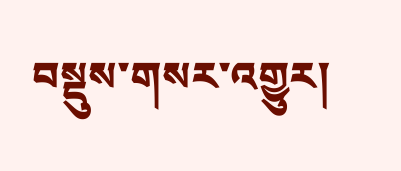བསྡུས་གསར་འགྱུར།